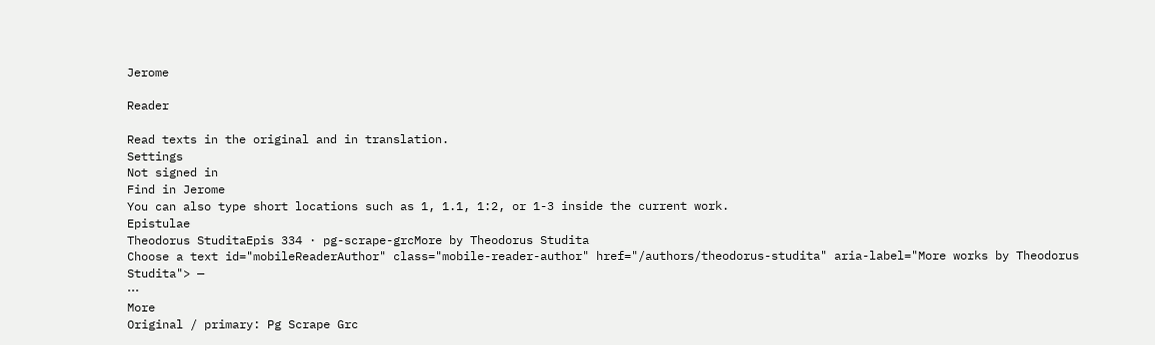Jerome

Reader

Read texts in the original and in translation.
Settings
Not signed in
Find in Jerome
You can also type short locations such as 1, 1.1, 1:2, or 1-3 inside the current work.
Epistulae
Theodorus StuditaEpis 334 · pg-scrape-grcMore by Theodorus Studita
Choose a text id="mobileReaderAuthor" class="mobile-reader-author" href="/authors/theodorus-studita" aria-label="More works by Theodorus Studita"> —
⋯
More
Original / primary: Pg Scrape Grc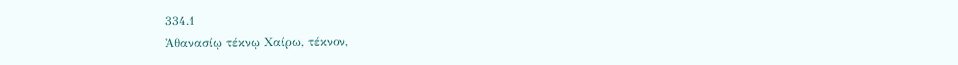334.1
Ἀθανασίῳ τέκνῳ Χαίρω, τέκνον,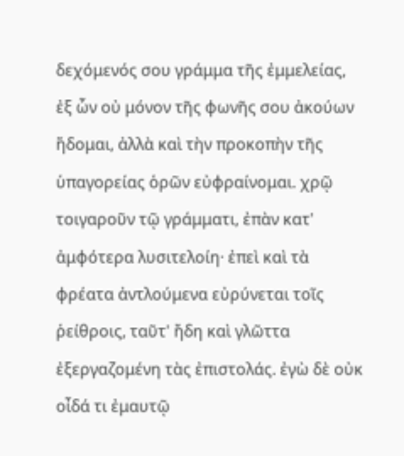δεχόμενός σου γράμμα τῆς ἐμμελείας, ἐξ ὧν οὐ μόνον τῆς φωνῆς σου ἀκούων ἥδομαι, ἀλλὰ καὶ τὴν προκοπὴν τῆς ὑπαγορείας ὁρῶν εὐφραίνομαι. χρῷ τοιγαροῦν τῷ γράμματι, ἐπὰν κατ' ἀμφότερα λυσιτελοίη· ἐπεὶ καὶ τὰ φρέατα ἀντλούμενα εὐρύνεται τοῖς ῥείθροις, ταῦτ' ἤδη καὶ γλῶττα ἐξεργαζομένη τὰς ἐπιστολάς. ἐγὼ δὲ οὐκ οἶδά τι ἐμαυτῷ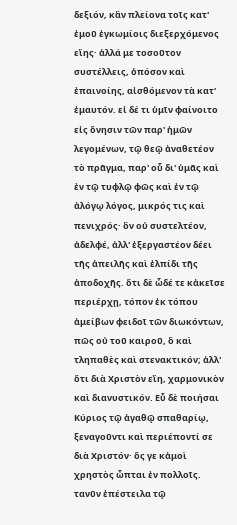δεξιόν, κἂν πλείονα τοῖς κατ' ἐμοῦ ἐγκωμίοις διεξερχόμενος εἴης· ἀλλά με τοσοῦτον συστέλλεις, ὁπόσον καὶ ἐπαινοίης, αἰσθόμενον τὰ κατ' ἐμαυτόν. εἰ δέ τι ὑμῖν φαίνοιτο εἰς ὄνησιν τῶν παρ' ἡμῶν λεγομένων, τῷ θεῷ ἀναθετέον τὸ πρᾶγμα, παρ' οὗ δι' ὑμᾶς καὶ ἐν τῷ τυφλῷ φῶς καὶ ἐν τῷ ἀλόγῳ λόγος, μικρός τις καὶ πενιχρός· ὃν οὐ συστελτέον, ἀδελφέ, ἀλλ' ἐξεργαστέον δέει τῆς ἀπειλῆς καὶ ἐλπίδι τῆς ἀποδοχῆς. ὅτι δὲ ὧδέ τε κἀκεῖσε περιέρχῃ, τόπον ἐκ τόπου ἀμείβων φειδοῖ τῶν διωκόντων, πῶς οὐ τοῦ καιροῦ, ὃ καὶ τληπαθὲς καὶ στενακτικόν; ἀλλ' ὅτι διὰ Χριστὸν εἴη, χαρμονικὸν καὶ διανυστικόν. Εὖ δὲ ποιήσαι Κύριος τῷ ἀγαθῷ σπαθαρίῳ, ξεναγοῦντι καὶ περιέποντί σε διὰ Χριστόν· ὅς γε κἀμοὶ χρηστὸς ὦπται ἐν πολλοῖς. τανῦν ἐπέστειλα τῷ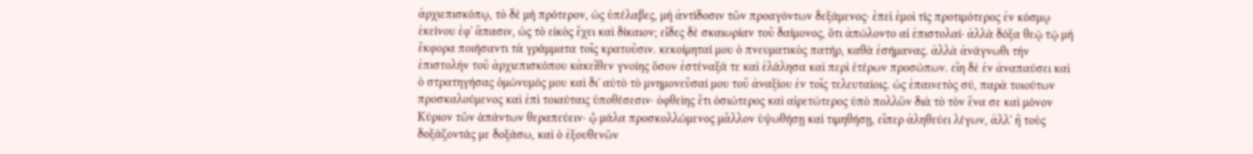ἀρχιεπισκόπῳ, τὸ δὲ μὴ πρότερον, ὡς ὑπέλαβες, μὴ ἀντίδοσιν τῶν προαγόντων δεξάμενος· ἐπεὶ ἐμοὶ τίς προτιμότερος ἐν κόσμῳ ἐκείνου ἐφ' ἅπασιν, ὡς τὸ εἰκὸς ἔχει καὶ δίκαιον; εἶδες δὲ σκαιωρίαν τοῦ δαίμονος, ὅτι ἀπώλοντο αἱ ἐπιστολαί· ἀλλὰ δόξα θεῷ τῷ μὴ ἔκφορα ποιήσαντι τὰ γράμματα τοῖς κρατοῦσιν. κεκοίμηταί μου ὁ πνευματικὸς πατήρ, καθὰ ἐσήμανας. ἀλλὰ ἀνάγνωθι τὴν ἐπιστολὴν τοῦ ἀρχιεπισκόπου κἀκεῖθεν γνοίης ὅσον ἐστέναξά τε καὶ ἐλάλησα καὶ περὶ ἑτέρων προσώπων. εἴη δὲ ἐν ἀναπαύσει καὶ ὁ στρατηγήσας ὁμώνυμός μου καὶ δι' αὐτὸ τὸ μνημονεῦσαί μου τοῦ ἀναξίου ἐν τοῖς τελευταίοις. ὡς ἐπαινετὸς σύ, παρὰ τοιούτων προσκαλούμενος καὶ ἐπὶ τοιαύταις ὑποθέσεσιν· ὀφθείης ἔτι ὁσιώτερος καὶ αἱρετώτερος ὑπὸ πολλῶν διὰ τὸ τὸν ἕνα σε καὶ μόνον Κύριον τῶν ἁπάντων θεραπεύειν· ᾧ μάλα προσκολλώμενος μᾶλλον ὑψωθήσῃ καὶ τιμηθήσῃ, εἴπερ ἀληθεύει λέγων, ἀλλ' ἢ τοὺς δοξάζοντάς με δοξάσω, καὶ ὁ ἐξουθενῶν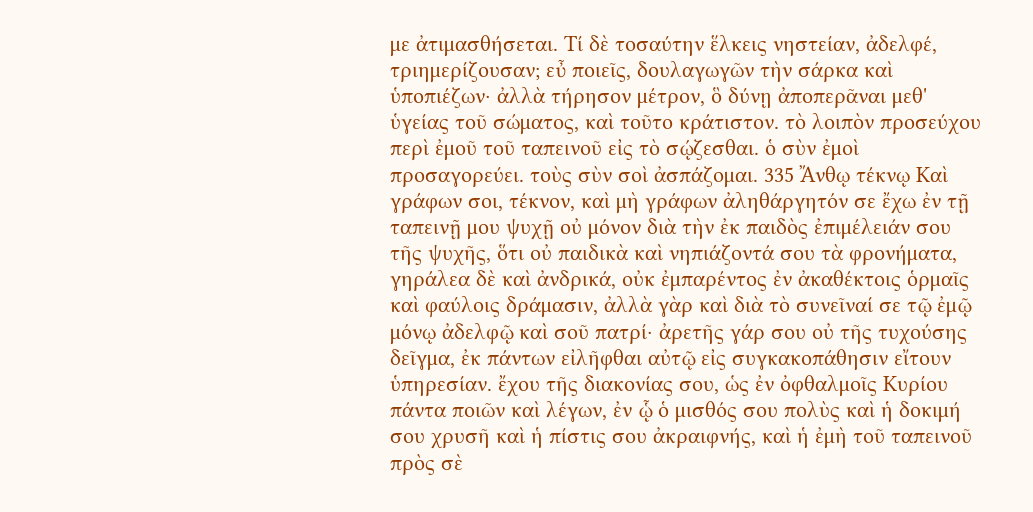με ἀτιμασθήσεται. Τί δὲ τοσαύτην ἕλκεις νηστείαν, ἀδελφέ, τριημερίζουσαν; εὖ ποιεῖς, δουλαγωγῶν τὴν σάρκα καὶ ὑποπιέζων· ἀλλὰ τήρησον μέτρον, ὃ δύνῃ ἀποπερᾶναι μεθ' ὑγείας τοῦ σώματος, καὶ τοῦτο κράτιστον. τὸ λοιπὸν προσεύχου περὶ ἐμοῦ τοῦ ταπεινοῦ εἰς τὸ σῴζεσθαι. ὁ σὺν ἐμοὶ προσαγορεύει. τοὺς σὺν σοὶ ἀσπάζομαι. 335 Ἄνθῳ τέκνῳ Καὶ γράφων σοι, τέκνον, καὶ μὴ γράφων ἀληθάργητόν σε ἔχω ἐν τῇ ταπεινῇ μου ψυχῇ οὐ μόνον διὰ τὴν ἐκ παιδὸς ἐπιμέλειάν σου τῆς ψυχῆς, ὅτι οὐ παιδικὰ καὶ νηπιάζοντά σου τὰ φρονήματα, γηράλεα δὲ καὶ ἀνδρικά, οὐκ ἐμπαρέντος ἐν ἀκαθέκτοις ὁρμαῖς καὶ φαύλοις δράμασιν, ἀλλὰ γὰρ καὶ διὰ τὸ συνεῖναί σε τῷ ἐμῷ μόνῳ ἀδελφῷ καὶ σοῦ πατρί· ἀρετῆς γάρ σου οὐ τῆς τυχούσης δεῖγμα, ἐκ πάντων εἰλῆφθαι αὐτῷ εἰς συγκακοπάθησιν εἴτουν ὑπηρεσίαν. ἔχου τῆς διακονίας σου, ὡς ἐν ὀφθαλμοῖς Κυρίου πάντα ποιῶν καὶ λέγων, ἐν ᾧ ὁ μισθός σου πολὺς καὶ ἡ δοκιμή σου χρυσῆ καὶ ἡ πίστις σου ἀκραιφνής, καὶ ἡ ἐμὴ τοῦ ταπεινοῦ πρὸς σὲ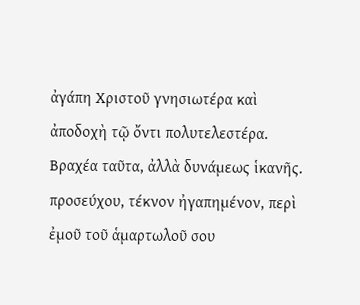ἀγάπη Χριστοῦ γνησιωτέρα καὶ ἀποδοχὴ τῷ ὄντι πολυτελεστέρα. Βραχέα ταῦτα, ἀλλὰ δυνάμεως ἱκανῆς. προσεύχου, τέκνον ἠγαπημένον, περὶ ἐμοῦ τοῦ ἁμαρτωλοῦ σου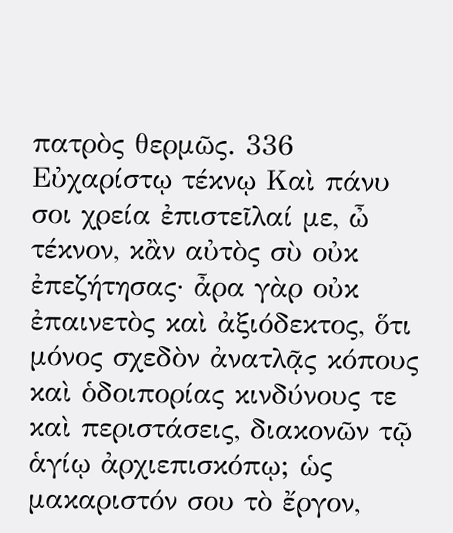πατρὸς θερμῶς. 336 Εὐχαρίστῳ τέκνῳ Καὶ πάνυ σοι χρεία ἐπιστεῖλαί με, ὦ τέκνον, κἂν αὐτὸς σὺ οὐκ ἐπεζήτησας· ἆρα γὰρ οὐκ ἐπαινετὸς καὶ ἀξιόδεκτος, ὅτι μόνος σχεδὸν ἀνατλᾷς κόπους καὶ ὁδοιπορίας κινδύνους τε καὶ περιστάσεις, διακονῶν τῷ ἁγίῳ ἀρχιεπισκόπῳ; ὡς μακαριστόν σου τὸ ἔργον,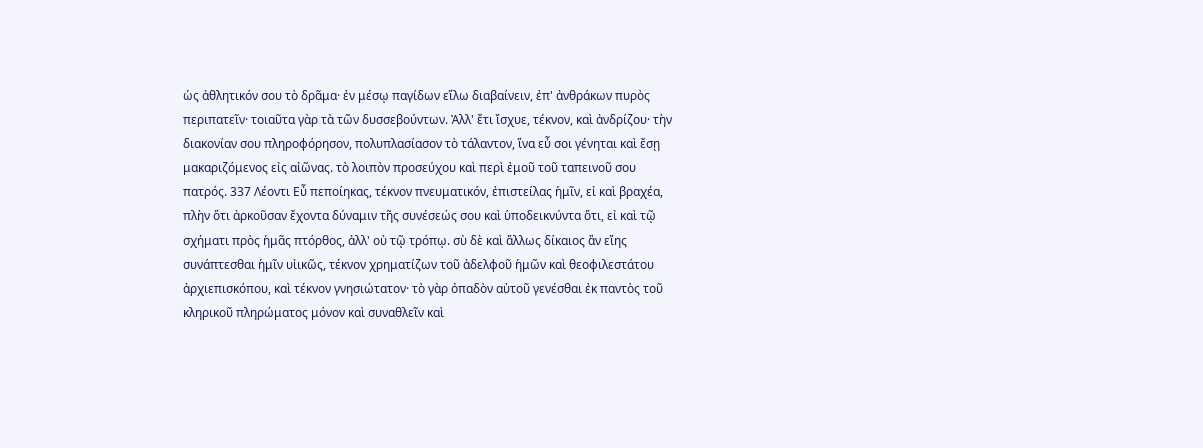ὡς ἀθλητικόν σου τὸ δρᾶμα· ἐν μέσῳ παγίδων εἵλω διαβαίνειν, ἐπ' ἀνθράκων πυρὸς περιπατεῖν· τοιαῦτα γὰρ τὰ τῶν δυσσεβούντων. Ἀλλ' ἔτι ἴσχυε, τέκνον, καὶ ἀνδρίζου· τὴν διακονίαν σου πληροφόρησον, πολυπλασίασον τὸ τάλαντον, ἵνα εὖ σοι γένηται καὶ ἔσῃ μακαριζόμενος εἰς αἰῶνας. τὸ λοιπὸν προσεύχου καὶ περὶ ἐμοῦ τοῦ ταπεινοῦ σου πατρός. 337 Λέοντι Εὖ πεποίηκας, τέκνον πνευματικόν, ἐπιστείλας ἡμῖν, εἰ καὶ βραχέα, πλὴν ὅτι ἀρκοῦσαν ἔχοντα δύναμιν τῆς συνέσεώς σου καὶ ὑποδεικνύντα ὅτι, εἰ καὶ τῷ σχήματι πρὸς ἡμᾶς πτόρθος, ἀλλ' οὐ τῷ τρόπῳ. σὺ δὲ καὶ ἄλλως δίκαιος ἂν εἴης συνάπτεσθαι ἡμῖν υἱικῶς, τέκνον χρηματίζων τοῦ ἀδελφοῦ ἡμῶν καὶ θεοφιλεστάτου ἀρχιεπισκόπου, καὶ τέκνον γνησιώτατον· τὸ γὰρ ὀπαδὸν αὐτοῦ γενέσθαι ἐκ παντὸς τοῦ κληρικοῦ πληρώματος μόνον καὶ συναθλεῖν καὶ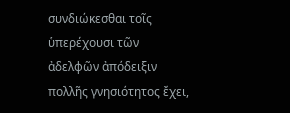συνδιώκεσθαι τοῖς ὑπερέχουσι τῶν ἀδελφῶν ἀπόδειξιν πολλῆς γνησιότητος ἔχει,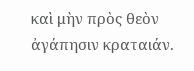καὶ μὴν πρὸς θεὸν ἀγάπησιν κραταιάν.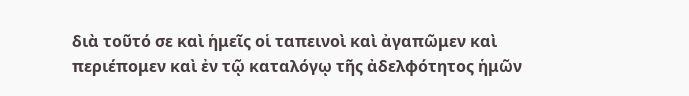διὰ τοῦτό σε καὶ ἡμεῖς οἱ ταπεινοὶ καὶ ἀγαπῶμεν καὶ περιέπομεν καὶ ἐν τῷ καταλόγῳ τῆς ἀδελφότητος ἡμῶν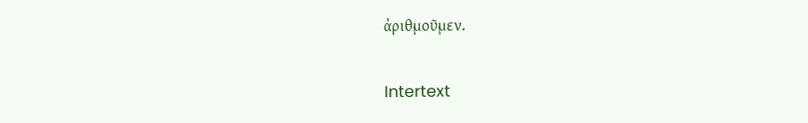ἀριθμοῦμεν.

Intertext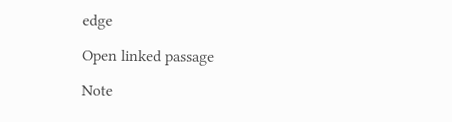edge

Open linked passage

Note